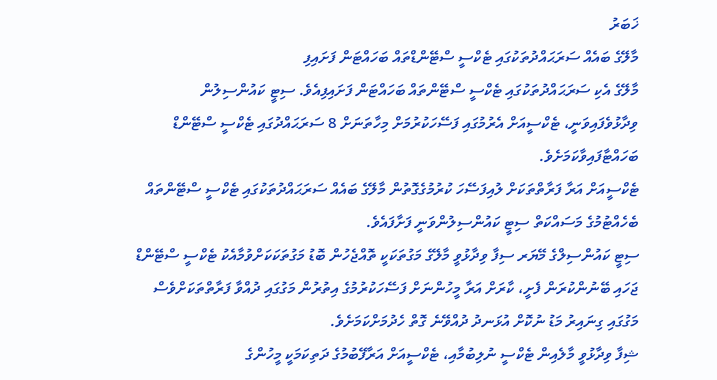ޚަބަރު
މާލޭގެ ބައެއް ސަރަޙައްދުތަކުގައި ޓެކްސީ ސްޓޭންޑްތައް ބަހައްޓަން ފަށައިފި
މާލޭގެ އެކި ސަރަޙައްދުތަކުގައި ޓެކްސީ ސްޓޭންތައް ބަހައްޓަން ފަށައިފިއެވެ. ސިޓީ ކައުންސިލުން ވިދާޅުވެފައިވަނީ، ޓެކްސީއަށް އެރުމުގައި ފަސޭހަކުރުމަށް މިހާތަނަށް 8 ސަރަޙައްދުގައި ޓެކްސީ ސްޓޭންޑް ބަހައްޓާފައިވާކަމަށެވެ.
ޓެކްސީއަށް އަރާ ފަރާތްތަކަށް ލުއިފަސޭހަ ކުރުމުގެގޮތުން މާލޭގެ ބައެއް ސަރަޙައްދުތަކުގައި ޓެކްސީ ސްޓޭންތައް ބެހެއްޓުމުގެ މަސައްކަތް ސިޓީ ކައުންސިލުންވަނީ ފަށާފައެވެ.
ސިޓީ ކައުންސިލްގެ މޭޔަރ ސިފާ ވިދާޅުވީ މާލޭގެ މަގުތަކަކީ ތޮއްޖެހުން ބޮޑު މަގުތަކަކަށްވުމާއެކު ޓެކްސީ ސްޓޭންޑް ޖަހައި ބޭނުންކުރަން ފެށީ، ކާރަށް އަރާ މީހުންނަށް ފަސޭހަކުރުމުގެ އިތުރުން މަގުގައި ދުއްވާ ފަރާތްތަކަށްވެސް މަގުގައި ގިނައިރު މަޑު ނުކޮށް އުޅަނދު ދުއްވޭނެ ގޮތް ހެދުމަށްކަމަށެވެ.
ޝިފާ ވިދާޅުވީ މާލެއިން ޓެކްސީ ނުލިބުމާއި، ޓެކްސީއަށް އަރާފޭބުމުގެ ދަތިކަމަކީ މީހުންގެ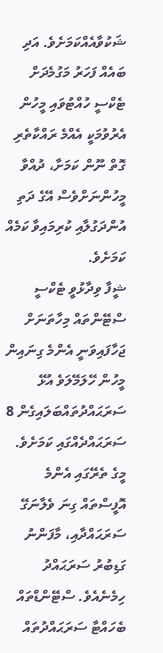ޝަކުވާއެއްކަމަށެވެ. އަދި ބައެއް ފަހަރު މަގުމެދަށް ޓެކްސީ ހުއްޓުވައި މީހުން އެރުވުމަކީ އެއްމެ ރައްކާތެރި ގޮތް ނޫން ކަމަށާ، ދުއްވާ މީހުންނަށްވެސް އޭގެ ދަތި އުންދަގުލާއި ކުރިމައިވާ ކަމެއް ކަމަށެވެ.
ޝީފާ ވިދާޅުވީ ޓެކްސީ ސްޓޭންތައް މިހާތަނަށް ޖަހާފައިވަނީ އެންމެ ގިނައިން މީހުން ހޭލަމޭލަވެ އުޅޭ ސަރަޙައްދުތައްބަލައިގެން 8 ސަރަޙައްދެއްގައި ކަމަށެވެ. މީގެ ތެރޭގައި އެންމެ އޮފީސްތައް ގިނަ ވެލާނަގޭ ސަރަޙައްދާއި، މާފަންނު ގަޑިބުރު ސަރަޙައްދު ހިމެނެއެވެ. ސްޓޭންޑްތައް ބެހައްޓާ ސަރަޙައްދުތައް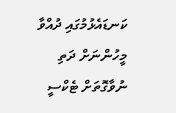ކަނޑައެޅުމުގައި ދުއްވާ މީހުންނަށް ދަތި ނުވާގޮތަށް ޓެކްސީ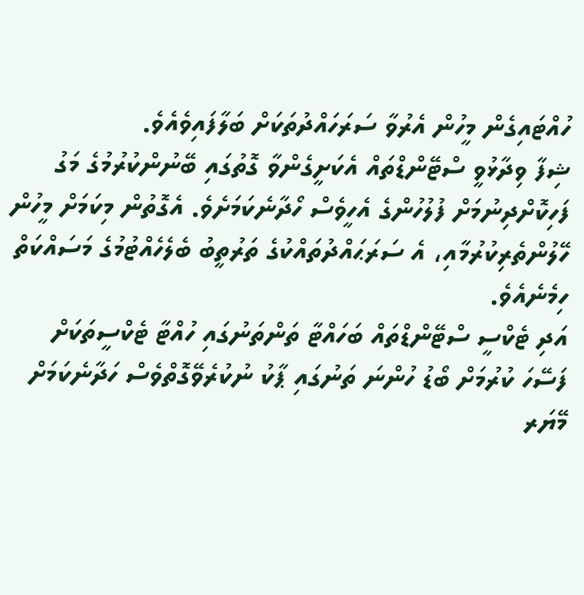ހުއްޓައިގެން މީހުން އެރުވާ ސަރަހައްދުތަކަށް ބަލާފައިވެއެވެ.
ޝިފާ ވިދާޅުވީ ސްޓޭންޑްތައް އެކަށީގެންވާ ގޮތުގައި ބޭނުންކުރުމުގެ މަގު ފަހިކޮށްދިނުމަށް ފުލުހުންގެ އެހީވެސް ހޯދާނެކަމަށެވެ. އެގޮތުން މިކަމަށް މީހުން ހޭލުންތެރިކުރުމާއި، އެ ސަރަޙައްދުތައްކުގެ ތަރުތީބު ބެލެހެއްޓުމުގެ މަސައްކަތް ހިމެނެއެވެ.
އަދި ޓެކްސީ ސްޓޭންޑްތައް ބަހައްޓާ ތަންތަނުގައި ހުއްޓާ ޓެކްސީތަކަށް ފަސޭހަ ކުރުމަށް ބޯޑު ހުންނަ ތަނުގައި ޕާކު ނުކުރެވޭގޮތްވެސް ހަދާނެކަމަށް މޭޔަރ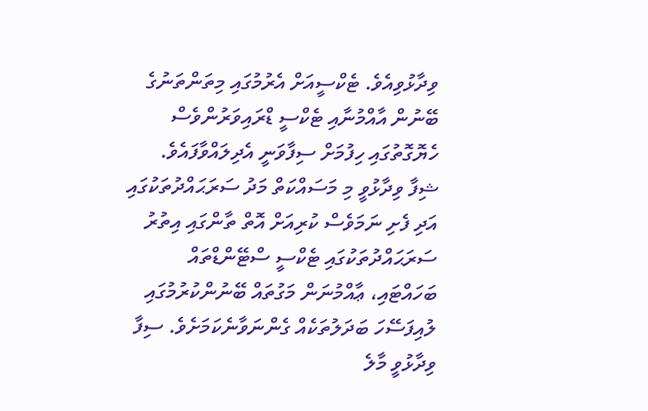ވިދާޅުވިއެވެ. ޓެކްސީއަށް އެރުމުގައި މިތަންތަނުގެ ބޭނުން އާއްމުނާއި ޓެކްސީ ޑްރައިވަރުންވެސް ހެޔޮގޮތުގައި ހިފުމަށް ސިފާވަނީ އެދިލައްވާފައެވެ.
ޝިފާ ވިދާޅުވީ މި މަސައްކަތް މަދު ސަރަޙައްދުތަކުގައި އަދި ފެށި ނަމަވެސް ކުރިއަށް އޮތް ތާންގައި އިތުރު ސަރަޙައްދުތަކުގައި ޓެކްސީ ސްޓޭންޑްތައް ބަހައްޓައި، ޢާއްމުނަން މަގުތައް ބޭނުންކުރުމުގައި ލުއިފަސޭހަ ބަދަލުތަކެއް ގެންނަވާނެކަމަށެވެ. ސިފާ ވިދާޅުވީ މާލެ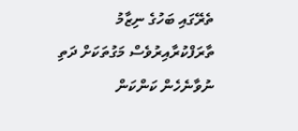ތެރޭގައި ބަހުގެ ނިޒާމު ތާރަފްކުރާއިރުވެސް މަގުތަކަށް ދަތި ނުވާނެހެން ކަންކަން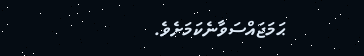ޙަމަޖައްސަވާނެކަމަށެވެ.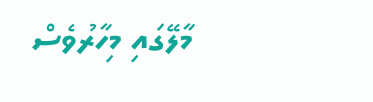މާލޭގައި މިހާރުވެސް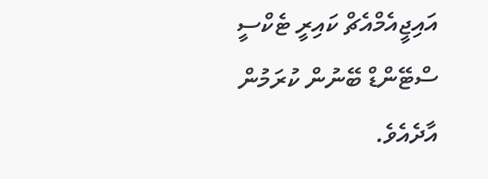އައިޖީއެމްއެޗް ކައިރީ ޓެކްސީ ސްޓޭންޑް ބޭނުން ކުރަމުން އާދެއެވެ.